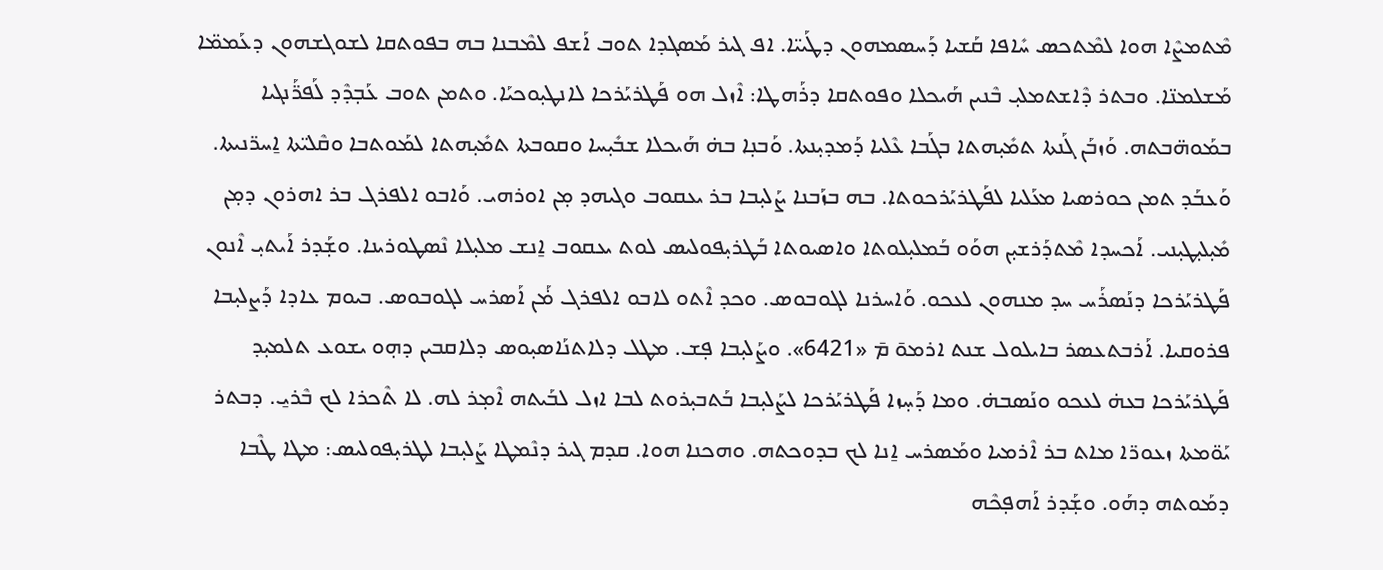ܡܶܬܡܨܶܐ ܗܘܐ ܠܡܶܬܟܣ ܚܺܐܦܐ ܩܰܫܝܐ ܕܰܚܣܡܗܘܢ ܕܛܰܝܝ̈ܐ. ܐܦ ܓܝܪ ܡܰܣܓܕܐ ܬܘܒ ܐܰܫܦ ܠܡܶܒܢܐ ܒܗ ܒܦܘܬܩܐ ܠܫܘܓܫܗܘܢ ܕܥܰܡܡ̈ܐ ܡܰܫܠܡܢ̈ܐ. ܘܒܬܪ ܕܶܐܫܬܡܠܝ̣ ܒܶܢܝܢ ܗܰܝܟܠܐ ܘܦܘܬܩܐ ܕܪܰܗܛܐ: ܐܶܙܠ ܗܘ ܦܰܛܪܝܰܪܟܐ ܠܐܢܛܝ̣ܘܟܝܰܐ. ܘܬܡܢ ܬܘܒ ܥܰܒ̣ܕܶܕ ܠܰܦܪ̈ܰܢܓܝܐ ܒܡܰܘܗ̈ܒܬܗ. ܘܰܙܒܰܢ ܓܰܢܬܐ ܬܡܺܝ̣ܗܬܐ ܒܓܰܒܐ ܥܶܠܝܐ ܕܰܡܕܝ̣ܢܬܐ. ܘܰܒܢ̣ܐ ܒܗ̇ ܗܰܝܟܠܐ ܫܒܺܝ̣ܚܐ ܘܩܘܒܬܐ ܬܡܺܝ̣ܗܬܐ ܠܡܰܘܬܒܐ ܘܩܶܠܝ̈ܬܐ ܐ̱ܚܪ̈ܢܝܬܐ. ܘܰܥܒܰܕ ܬܡܢ ܟܘܪܣܝܐ ܡܥܰܠܝܐ ܠܦܰܛܪܝܰܪܟܘܬܐ. ܒܗ ܒܙܰܒܢܐ ܨܰܠܝ̣ܒܐ ܒܪ ܝܥܩܘܒ ܘܓܝܗܕ ܡ̣ܢ ܐܘܪܗܝ. ܘܰܐܒܘ ܐܠܦܪܓ ܒܪ ܐܗܪܘܢ ܕܡ̣ܢ ܡܺܝ̣ܠܝ̣ܛܝ̣ܢܝ. ܐܰܟܚܕܐ ܡܶܬܕܰܪܫܝ̣ܢ ܗܘܰܘ ܒܰܡܠܝ̣ܠܘܬܐ ܘܐܣܝܘܬܐ ܒܰܛܪܝ̣ܦܘܠܝܣ ܠܘܬ ܝܥܩܘܒ ܐ̱ܢܫ ܡܠܝ̣ܠܐ ܢܶܣܛܘܪܝܢܐ. ܘܫ̣ܰܕܪ ܐܰܝܬܝ̣ ܐܶܢܘܢ ܦܰܛܪܝܰܪܟܐ ܕܢܰܣܪܰܚ ܚܕ ܡܢܗܘܢ ܠܥܟܘ. ܘܰܐܚܪܢܐ ܠܓܘܒܘܣ. ܘܟܕ ܐܶܬܘ ܠܐܒܘ ܐܠܦܪܓ ܡ̇ܰܢ ܐܰܣܪܚ ܠܓܘܒܘܣ. ܒܝܘܡ ܥܐܕܐ ܕܰܨܠܝ̣ܒܐ ܦܪܘܩܝܐ. ܐܰܪܒܬܥܣܪ ܒܐܝܠܘܠ ܫܢܬ ܐܪܡܘ̄ ܡ̄ «6421». ܘܨܰܠܝ̣ܒܐ ܦ̣ܫ. ܡܛܠ ܕܠܐܬܢܰܐܣܝ̣ܘܣ ܕܠܐܩܒܝܢ ܕܗ̣ܘ ܝܫܘܥ ܬܠܡܝ̣ܕ ܦܰܛܪܝܰܪܟܐ ܒܥܗ̇ ܠܥܟܘ ܘܢܰܣܒܗ̇. ܘܡܐ ܕܰܚ̣ܙܐ ܦܰܛܪܝܰܪܟܐ ܠܨܰܠܝ̣ܒܐ ܒܰܬܒܝ̣ܪܘܬ ܠܒܐ ܐܙܠ ܠܒܰܝܬܗ ܐܶܡ̣ܪ ܠܗ. ܠܐ ܬܶܟܪܐ ܠܟ ܒܶܪܝ̱. ܕܒܬܪ ܝܰܘ̈ܡܬܐ ܙܥܘܪ̈ܐ ܡܐܬ ܒܪ ܐܶܪܡܝܐ ܘܡܰܣܪܚ ܐ̱ܢܐ ܠܟ ܒܕܘܟܬܗ. ܘܗܟܢܐ ܗܘܐ. ܩܕܡ ܓܝܪ ܕܢܶܡܛܐ ܨܰܠܝ̣ܒܐ ܠܛܪܝ̣ܦܘܠܝܣ: ܡܛܐ ܛܶܒܐ ܕܡܰܘܬܗ ܕܗܰܘ. ܘܫ̣ܰܕܪ ܐܰܗܦ̣ܟܶܗ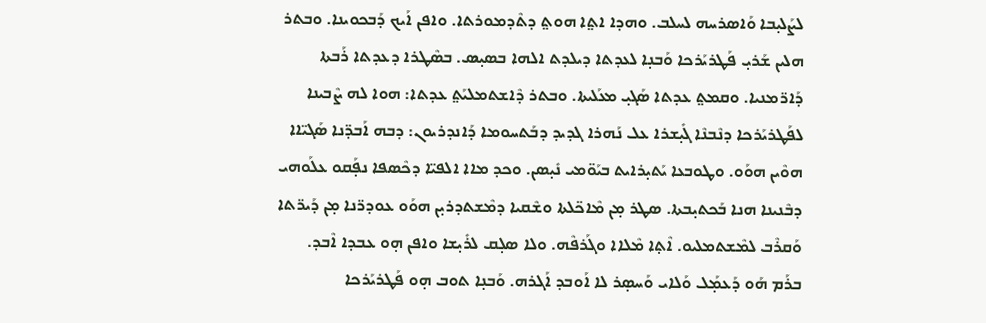ܠܨܰܠܝ̣ܒܐ ܘܰܐܣܪܚܗ ܠܚܠܒ. ܘܗܕܐ ܐܬ݀ܐ ܗܘܬ݀ ܕܬܶܕܡܘܪܬܐ. ܘܐܦܢ ܐܰܝܟ ܕܰܒܟܘܝܢܐ. ܘܒܬܪ ܗܠܝܢ ܫܰܪܝ̣ ܦܰܛܪܝܰܪܟܐ ܘܰܒܢ̣ܐ ܠܥܕܬܐ ܕܝܠܕܬ ܐܠܗܐ ܒܣܝ̣ܣ. ܒܣܶܛܪܐ ܕܥܕܬܐ ܪܰܒܬܐ ܕܰܐܪ̈ܡܢܝܐ. ܘܩܡܬ݀ ܥܕܬܐ ܣܰܓܝ̣ ܡܥܰܠܝܬܐ. ܘܒܬܪ ܕܶܐܫܬܡܠܝܰܬ݀ ܥܕܬܐ: ܗܘܐ ܠܗ ܨܶܒܝܢܐ ܠܦܰܛܪܝܰܪܟܐ ܕܢܶܒܢܶܐ ܓܺܝ̣ܫܪܐ ܥܠ ܢܰܗܪܐ ܓܕܝܕ ܕܒܰܬܚܘܡܐ ܕܰܐܢܕܪܝܘܢ: ܕܒܗ ܐܰܒܕ̈ܢܐ ܣܰܓܝ̈ܐܐ ܗܘܶܝܢ ܗܘܰܘ. ܘܛܘܒܥܐ ܝܰܬܝ̣ܪܐܝܬ ܒܝܰܘ̈ܡܝ ܢܺܝ̣ܣܢ. ܘܟܕ ܡܐܐ ܐܠܦܝ̈ܐ ܕܟܶܣܦܐ ܢܦ̣ܰܩܘ ܥܠܰܘܗܝ ܕܒܶܢܝܢܐ ܗܢܐ ܒܰܟܬܝ̣ܒܬܐ. ܣܛܪ ܡ̣ܢ ܡܶܐܟ̈ܠܬܐ ܘܫܶܩܝܐ ܕܡܶܫܬܕܪܝ̣ܢ ܗܘܰܘ ܥܘܕܪ̈ܢܐ ܡ̣ܢ ܕܰܝܪ̈ܬܐ ܘܰܩܪܶܒ ܠܡܶܫܬܡܠܝܘ. ܐܶܬ̣ܐ ܡܶܠܐܐ ܘܓܰܪܦܶܗ. ܘܠܐ ܣܠ̣ܩ ܠܪܺܝ̣ܫܐ ܘܐܦܢ ܗ̣ܘ ܥܒܕܐ ܐܶܒܕ. ܒܪܰܡ ܗܰܘ ܕܰܥܡ̣ܰܠ ܘܰܠܐܝ ܘܰܚܣ̣ܪ ܠܐ ܐܰܘܒܕ ܐܰܓܪܗ. ܘܰܒܢ̣ܐ ܬܘܒ ܗ̣ܘ ܦܰܛܪܝܰܪܟܐ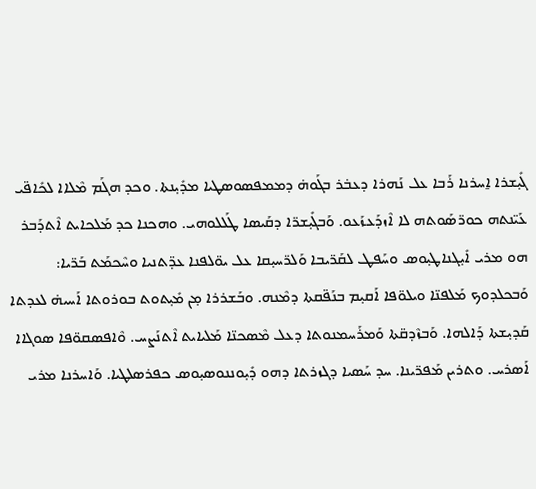ܓܺܝ̣ܫܪܐ ܐ̱ܚܪܢܐ ܪܰܒܐ ܥܠ ܢܰܗܪܐ ܕܥܒ̇ܪ ܒܓܰܘܗ̇ ܕܡܡܦܣܘܣܛܝܐ ܡܕܺܝ̣ܢܬܐ. ܘܟܕ ܗܓܰܡ ܡܶܠܐܐ ܠܟܺܐܦ̈ܝ ܥܰܝ̈ܢܬܗ ܟܘܪ̈ܣܰܘܬܗ ܠܐ ܐܶܙܕܰܥܙܰܥܘ. ܘܰܒܓܺܝ̣ܫܪ̈ܐ ܕܩܰܝܣܐ ܛܰܠܠܘܗܝ. ܘܗܟܢܐ ܟܕ ܡܰܠܟܐܝܬ ܐܶܬܕܰܒܪ ܗܘ ܡܪܝ ܐܺܝ̣ܓܢܐܛܝ̣ܘܣ ܘܚܰܦܛ ܠܩܰܪ̈ܝܒܐ ܘܰܠܪ̈ܚܝ̣ܩܐ ܥܠ ܝܘ̈ܠܦܢܐ ܥܕ̈ܬܢܝܐ ܘܚܶܟܡܰܬ ܒܰܪ̈ܝܐ: ܘܰܒܟܠܕܘܟ ܡܰܠܦܢ̈ܐ ܘܝܠܘ̈ܦܐ ܐܰܩܝ̣ܡ ܒܢܰܦ̈ܩܬܐ ܕܡܶܢܗ. ܘܒܰܫܪܪܐ ܡ̣ܢ ܡܺܝ̣ܬܘܬ ܒܘܪܘܬܐ ܐܰܚܝܗ̇ ܠܥܕܬܐ ܩܰܕܝ̣ܫܬܐ ܕܰܐܠܗܐ. ܘܰܒܙܶܕܩ̈ܬܐ ܘܰܡܪܰܚܡܢܘܬܐ ܕܥܠ ܡܶܣܟܢ̈ܐ ܡܰܠܝܐܝܬ ܐܶܬܢܰܨܚ. ܘܶܐܦܣܩܘ̈ܦܐ ܣܘܓܐܐ ܐܰܣܪܚ. ܘܬܪܝܢ ܡܰܦܪ̈ܝܢܐ. ܚܕ ܚܰܣܝܐ ܕܓܙܪܬܐ ܕܗܘ ܕܺܝ̣ܘܢܢܘܣܝ̣ܘܣ ܟܦܪܣܠܛܝܐ. ܘܰܐܚܪܢܐ ܡܪܝ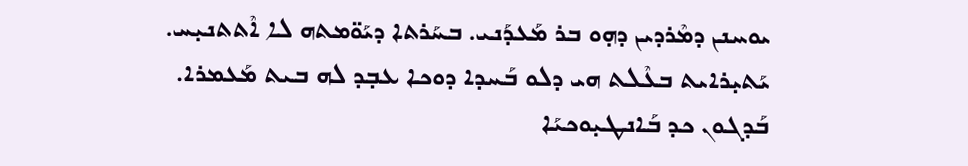ܝܘܚܢܢ ܕܡܶܪܕܝܢ ܕܗ̣ܘ ܒܪ ܡܰܥܕܰܢܝ. ܒܚܰܪܬܐ ܕܝܰܘ̈ܡܬܗ ܠܐ ܐܶܬܬܢܝ̣ܚ. ܝܰܬܝ̣ܪܐܝܬ ܒܥܶܠܬ ܗܝ ܕܠܘ ܒܰܚܕܐ ܕܘܟܐ ܥܒ̣ܕ ܠܗ ܒܝܬ ܡܰܥܡܪܐ. ܒܰܕܓܘܢ ܟܕ ܒܰܐܢܛܝ̣ܘܟܝܰܐ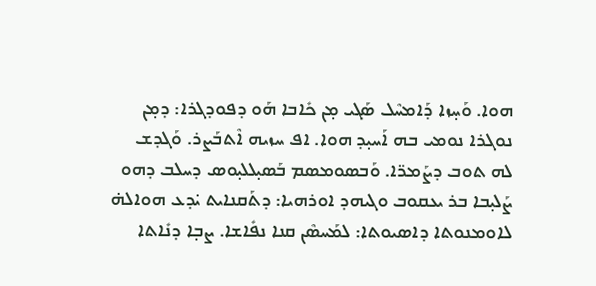ܗܘܐ. ܘܰܚ̣ܙܐ ܕܰܐܡܚܶܠ ܣܰܓܝ ܡ̣ܢ ܟܺܐܒܐ ܗܰܘ ܕܦܘܕܓܪܐ: ܕܡ̣ܢ ܢܘܓܪܐ ܢܘܡܝ ܒܗ ܐܰܚܝ̣ܕ ܗܘܐ. ܐܦ ܚܙܝܗ ܐܶܬܒܰܨܪ. ܘܰܓܕܫ ܠܗ ܬܘܒ ܕܨܰܡܪ̈ܐ. ܘܰܒܣܘܡܣܡ ܒܰܣܝ̣ܠܠܝ̣ܘܣ ܕܚܠܒ ܕܗܘ ܨܰܠܝ̣ܒܐ ܒܪ ܝܥܩܘܒ ܘܓܝܗܕ ܐܘܪܗܝܐ: ܕܬܰܩܢܐܝܬ ܝ̇ܕܥ ܗܘܐܠܗ̇ ܠܐܘܡܢܘܬܐ ܕܐܣܝܘܬܐ: ܠܡܰܚܣܶܢ ܩܢܐ ܢܦܺܐܫܐ. ܨܒ̣ܐ ܕܢܺܐܬܐ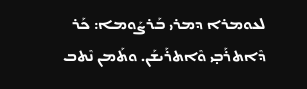ܠܥܘܡܪܐ ܕܡܪܝ ܒܰܪܨܰܘܡܐ: ܟܰܪ ܕܶܐܬܪܰܒ̣ܝ ܘܶܐܬܪܰܝܫܰܢ. ܘܬܰܡܢ ܢܶܬܒ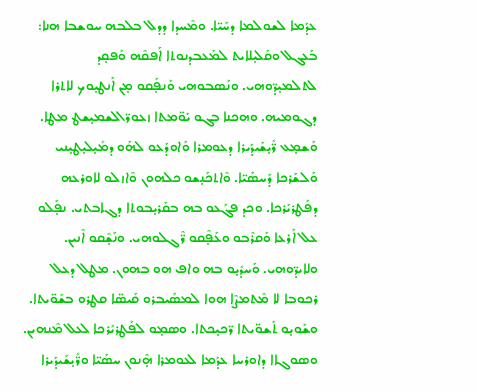ܥܕܰܡܐ ܠܫܘܠܡܐ ܕܚܰܝ̈ܐ. ܘܡܶܚܕܐ ܕܕܠ ܒܠܒܗ ܚܘܫܒܐ ܗܢܐ: ܒܰܥܓܠ ܘܩܰܠܝ̣ܠܐܝܬ ܠܡܰܥܒܕܢܘܬܐ ܐܰܦܩܶܗ ܘܰܦܩ̣ܕ ܠܬܠܡܝ̣ܕ̈ܘܗܝ. ܘܢܰܣܒܘܗܝ ܘܰܢܦ̣ܰܩܘ ܡ̣ܢ ܐܰܢܛܝ̣ܘܟ ܠܐܬܪܐ ܕܓܘܡܝܗ. ܘܗܟܢܐ ܒܓܘ ܝܰܘ̈ܡܬܐ ܙܥܘܪ̈ܐܠܫܡܝ̣ܫܛ ܡܛܐ. ܘܰܫܡ̣ܥ ܪ̈ܺܝ̣ܫܰܝܕܰܝܪܐ ܕܥܘܡܪܐ ܘܰܐܘܕܰܥܘ ܠܗܰܘ ܕܡܺܝ̣ܠܝ̣ܛܝ̣ܢܝ ܘܰܠܫܰܪܟܐ ܕܰܚܣܰܝ̈ܐ. ܘܶܐܬܟܰܢ̣ܫܘ ܟܠܗܘܢ ܘܶܐܙܠܘ ܠܐܘܪܥܗ ܕܦܰܛܪܝܰܪܟܐ. ܘܟܕ ܦܓܰܥܘ ܒܗ ܒܩܰܪܝ̣ܒܘܬܐ ܕܓܐܒܬܝ. ܢܦ̣ܰܠܘ ܥܠ ܐܰܪܥܐ ܘܰܩܪܶܒܘ ܘܥܰܦ̣ܶܩܘ ܪ̈ܶܓܠܘܗܝ. ܘܢܰܫ̣ܶܩܘ ܐܶܢܝܢ. ܘܠܐܝܕ̈ܘܗܝ. ܘܰܚܕܺܝ̣ܘ ܒܗ ܘܐܦ ܗܘ ܒܗܘܢ. ܡܛܠ ܕܥܠ ܪܟܘܒܐ ܠܐ ܡܶܬܡܨܶܐ ܗܘܐ ܠܡܣܰܝܒܪܘ ܩܰܝܣ̈ܐ ܩܛܪܘ ܒܫܰܘ̈ܝܬܐ. ܘܫܰܘܝ̣ܘ ܬܰܫܘ̈ܝܬܐ ܪ̈ܟܝ̣ܟܬܐ. ܘܣܡ̣ܘ ܠܦܰܛܪܝܰܪܟܐ ܠܥܠ ܡܶܢܗܝܢ. ܘܣܘܓܐܐ ܕܐܘܪܚܐ ܥܕܰܡܐ ܠܥܘܡܪܐ ܗ̣ܶܢܘܢ ܚܣܰܝ̈ܐ ܘܪ̈ܺܝ̣ܫܰܝܕܰܝܪܐ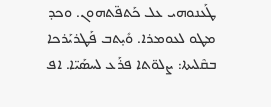ܛܰܥܢܘܗܝ ܥܠ ܟܰܬܦ̈ܬܗܘܢ. ܘܟܕ ܡܛܘ ܠܥܘܡܪܐ. ܘܺܝ̣ܬܒ ܦܰܛܪܝܰܪܟܐ ܒܩܶܠܝܬܐ: ܨܠܘ̈ܬܐ ܦܪܰܥ ܠܚܣܰܝ̈ܐ. ܐܦ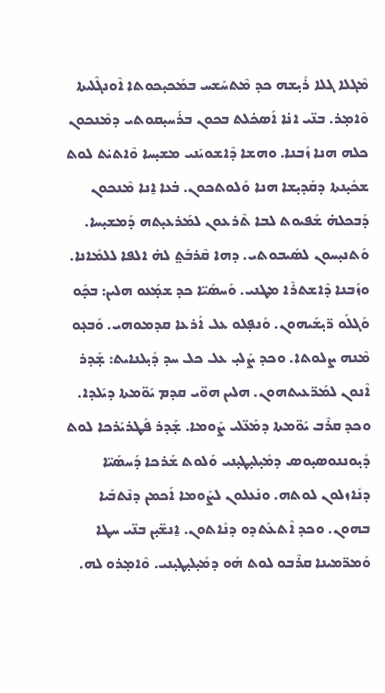ܡܶܓܠܐ ܓܠܐ ܪܺܝ̣ܫܗ ܟܕ ܡܶܬܚܰܫܚ ܒܡܰܟܝ̣ܟܘܬܐ ܐܶܘܢܓܶܠܝܬܐ ܘܶܐܡ̣ܪ. ܒܢ̈ܝ ܐܢ̇ܐ ܐܰܣܟ̇ܠܬ ܒܟܘܢ ܒܪܰܚܝ̣ܩܘܬܝ ܕܡܶܢܟܘܢ ܟܠܗ ܗܢܐ ܙܰܒܢܐ. ܘܗܫܐ ܕܶܐܫܘܝܰܢܝ ܡܫܝ̣ܚܐ ܘܶܐܬܝ̇ܬ ܠܘܬ ܫܟܺܝ̣ܢܬܐ ܕܩܰܕܝ̣ܫܐ ܗܢܐ ܘܰܠܘܬܟܘܢ. ܒ̇ܥܐ ܐ̱ܢܐ ܡܶܢܟܘܢ ܕܰܒܟܠܗ̇ ܫܰܦܝܘܬ ܠܒܐ ܬܶܪܥܘܢ ܠܡܰܪܥܝ̣ܬܗ ܕܰܡܫܝ̣ܚܐ. ܘܰܬܢܝ̣ܚܘܢ ܠܣܰܝܒܘܬܝ. ܕܗܐ ܩܶܪܒܰܬ݀ ܠܗ̇ ܐܠܦܐ ܠܠܡܺܐܢܐ. ܘܙܰܒܢܐ ܕܶܐܫܬܪܶܐ ܡܛܢܝ. ܘܰܚܣܰܝ̈ܐ ܟܕ ܫܡ̣ܰܥܘ ܗܠܝܢ: ܒܟ̣ܰܘ ܘܰܓܠܰܘ ܪ̈ܝ̣ܫܰܝܗܘܢ. ܘܰܢܦ̣ܠܘ ܥܠ ܐܰܪܥܐ ܩܕܡܘܗܝ. ܘܰܒܥ̣ܘ ܡܶܢܗ ܨܠܘܬܐ. ܘܟܕ ܨܰܠܝ̣ ܥܠ ܟܠ ܚܕ ܕܺܝ̣ܠܢܐܝܬ: ܫ̣ܰܕܪ ܐܶܢܘܢ ܠܡܰܪ̈ܥܝܬܗܘܢ. ܗܠܝܢ ܗܘ̈ܝ ܩܕܡ ܝܰܘ̈ܡܬܐ ܕܝܰܠܕܐ. ܘܟܕ ܩܪܶܒ ܝܰܘ̈ܡܬܐ ܕܡܰܥ̈ܠܝ ܨܰܘܡܐ. ܫ̣ܰܕܪ ܦܰܛܪܝܰܪܟܐ ܠܘܬ ܕܺܝ̣ܘܢܢܘܣܝ̣ܘܣ ܕܡܺܝ̣ܠܝ̣ܛܝ̣ܢܝ ܘܰܠܘܬ ܫܰܪܟܐ ܕܰܚܣܰܝ̈ܐ ܕܢܺܐܙܠܘܢ ܠܘܬܗ. ܘܢܰܥܠܘܢ ܠܨܰܘܡܐ ܐܰܟܡܢ ܕܢܶܬܒܰܝܐ ܒܗܘܢ. ܘܟܕ ܐܶܬܥܰܬܕܘ ܕܢܺܐܬܘܢ. ܐ̱ܢܫ̈ܝ̣ܢ ܒܢ̈ܝ ܚܛܐ ܘܰܡܪ̈ܡܝܢܐ ܩܪܶܒܘ ܠܘܬ ܗܰܘ ܕܡܺܝ̣ܠܝ̣ܛܝ̣ܢܝ. ܘܶܐܡ̣ܪܘ ܠܗ.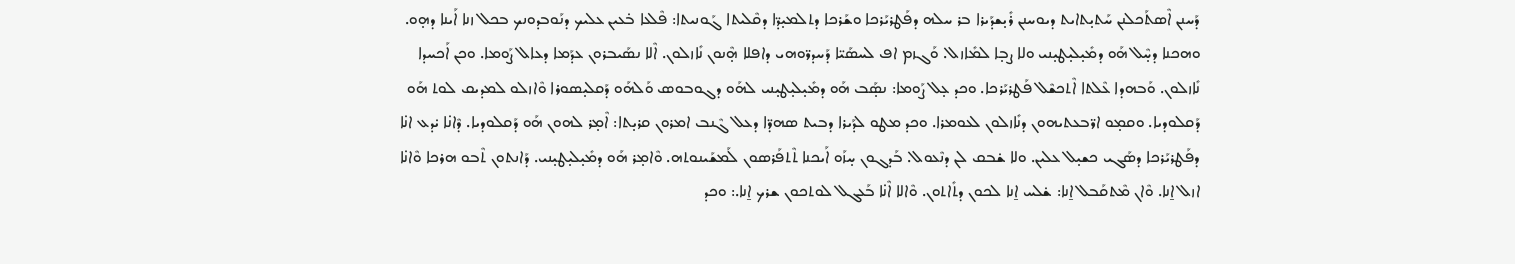ܕܰܚܢܢ ܐܶܣܬܰܟܠܢܢ ܚܰܬܝ̣ܬܐܝܬ ܕܝܘܚܢܢ ܪܺܝ̣ܫܕܰܝܪܐ ܒܪ ܚܠܗ ܕܦܰܛܪܝܰܪܟܐ ܘܫܰܪܟܐ ܕܬܠܡܝ̣ܕ̈ܐ ܕܩܶܠܝܬܐ ܓܰܘܢܝܬܐ: ܦܶܠܥܐ ܒ̇ܥܝܢ ܥܠܝܟ ܕܢܰܘܒܕܘܢܟ ܒܟܠ ܙܢܐ ܐܰܝܢܐ ܕܗ̣ܘ. ܘܗܟܢܐ ܕܚ̣ܶܠ ܗܰܘ ܕܡܺܝ̣ܠܝ̣ܛܝ̣ܢܝ ܘܠܐ ܨܒ̣ܐ ܠܡܺܐܙܠ. ܘܰܓܙܡ ܐܦ ܠܚܣܰܝ̈ܐ ܕܰܚܕܪ̈ܘܗܝ ܕܐܦܠܐ ܗ̣ܶܢܘܢ ܢܺܐܙܠܘܢ. ܐܶܠܐ ܢܣܰܝܒܪܘܢ ܥܕܰܡܐ ܕܥܐܠ ܨܰܘܡܐ. ܘܟܢ ܐܰܟܚܕܐ ܢܺܐܙܠܘܢ. ܘܰܒܗܕܐ ܥܶܠܬܐ ܐܶܬܟܫܶܠ ܦܰܛܪܝܰܪܟܐ. ܘܟܕ ܥ̣ܠ ܨܰܘܡܐ: ܢܣ̣ܰܒ ܗܰܘ ܕܡܺܝ̣ܠܝ̣ܛܝ̣ܢܝ ܠܗܰܘ ܕܓܘܒܘܣ ܘܰܠܗܰܘ ܕܰܩܠܝ̣ܣܘܪܐ ܘܶܐܙܠܘ ܠܡܕܝܩ ܠܘܬ ܗܰܘ ܕܰܩܠܘܕܝܐ. ܘܩܡ̣ܘ ܐܪ̈ܒܥܬܝܗܘܢ ܕܢܺܐܙܠܘܢ ܠܥܘܡܪܐ. ܘܟܕ ܡܛܘ ܠܕܰܝܪܐ ܕܒܝܬ ܣܗܕ̈ܐ ܕܥܠ ܓܶܢܒ ܐܡܪܘܢ ܩܪܝ̣ܬܐ: ܐܶܡ̣ܪ ܠܗܘܢ ܗܰܘ ܕܰܩܠܘܕܝܐ. ܕܶܐܢ̇ܐ ܝ̇ܕܥ ܐܢ̇ܐ ܕܦܰܛܪܝܰܪܟܐ ܕܣܰܓܝ ܟܫܝ̣ܠ ܥܠܝܢ. ܘܠܐ ܫ̇ܒܩ ܠܢ ܕܢܶܥܘܠ. ܒܰܕܓܘܢ ܚ̣ܙܰܘ ܐܰܝܟܢܐ ܬܶܬܦܰܪܣܘܢ ܠܰܡܫܰܝܢܘܬܗ. ܘܶܐܡ̣ܪ ܗܰܘ ܕܡܺܝ̣ܠܝ̣ܛܝ̣ܢܝ. ܕܰܐܢܬܘܢ ܬܶܒܘ ܗܪܟܐ ܘܶܐܢ̇ܐ ܐܙܠ ܐ̱ܢܐ. ܘܶܐܢ ܡܶܬܩܰܒܠ ܐ̱ܢܐ: ܫ̇ܠܚ ܐ̱ܢܐ ܠܟܘܢ ܕܬܺܐܬܘܢ. ܘܶܐܠܐ ܐܶܢ̇ܐ ܒܰܥܓܠ ܠܘܬܟܘܢ ܫܪܟ ܐ̱ܢܐ.: ܘܟܕ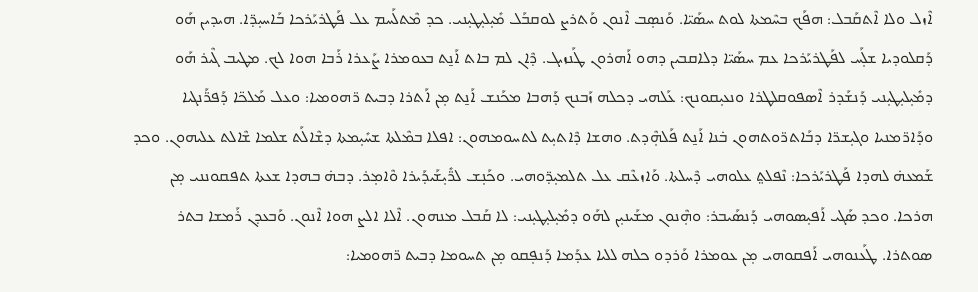ܐܶܙܠ ܘܠܐ ܐܶܬܩܰܒܠ: ܗܦܰܟ ܒܚܶܡܬܐ ܠܘܬ ܚܣܰܝ̈ܐ. ܘܰܢܣ̣ܒ ܐܶܢܘܢ ܘܰܬܪܨ ܠܘܩܒܰܠ ܡܺܝ̣ܠܝ̣ܛܝ̣ܢܝ. ܟܕ ܡܶܬܠܰܚܡ ܥܠ ܦܰܛܪܝܰܪܟܐ ܒܰܐܚܝ̣ܕ̈ܐ. ܗܝܕܝܢ ܗܰܘ ܕܰܩܠܘܕܝܐ ܫܠ̣ܰܚ ܠܦܰܛܪܝܰܪܟܐ ܥܡ ܚܣܰܝ̈ܐ ܕܠܐܩܒܝܢ ܕܗܘ ܐܰܗܪܘܢ ܛܰܢܙܝܓ. ܕܶܐܢ ܠܡ ܒܐܬ ܐܰܢ̱ܬ ܒܥܘܡܪܐ ܨܰܥܪܐ ܪܰܒܐ ܗܘܐ ܠܟ. ܡܛܝܒ ܓܶܝܪ ܗܰܘ ܕܡܺܝ̣ܠܝ̣ܛܝ̣ܢܝ ܕܰܢܫܰܕܪ ܐܶܣܦܘܩܠܛܪܐ ܘܢܥܝ̣ܩܘܢܟ: ܥܰܠܗܝ ܕܟܠܗ ܙܰܒܢܟ ܕܰܗܒܐ ܡܟܰܢܫ ܐܰܢ̱ܬ ܡ̣ܢ ܐܰܬܪܐ ܕܒܝܬ ܪ̈ܗܘܡܝܐ: ܘܥܠ ܡܰܠܟ̈ܐ ܕܰܦܪ̈ܰܢܓܝܐ ܘܕܰܐܪ̈ܡܢܝܐ ܘܓܝ̣ܫܪ̈ܐ ܕܒܰܐܬܪ̈ܘܬܗܘܢ ܒ̇ܢܐ ܐܰܢ̱ܬ ܦܰܠܗ̣ܶܕܬ. ܘܗܫܐ ܕܶܐܬܝ̣ܬ ܠܬܚܘܡܗܘܢ: ܐܦܠܐ ܒܡܶܠܬܐ ܫܚܺܝ̣ܡܬܐ ܕܫܶܐܠܰܬ ܫܠܡܐ ܫܶܐܠܬ ܥܠܝܗܘܢ. ܘܟܕ ܫܰܡܥܗ̇ ܠܗܕܐ ܦܰܛܪܝܰܪܟܐ: ܢܶܦܠܬ݀ ܥܠܘܗܝ ܕܶܚܠܬܐ. ܘܰܐܙܥܶܩ ܥܠ ܬܠܡܝ̣ܕ̈ܘܗܝ. ܘܟܰܢ̣ܫ ܠܪ̈ܺܝ̣ܫܰܝܕܰܝܪܐ ܘܶܐܡ̣ܪ. ܕܒܗ̇ ܒܗܕܐ ܫܥܬܐ ܬܦܩܘܢܢܝ ܡ̣ܢ ܗܪܟܐ. ܘܟܕ ܣܰܓܝ ܐܰܦܝ̣ܣܘܗܝ ܕܰܢܣܰܝܒܪ: ܘܗ̣ܶܢܘܢ ܡܫܰܝܢܝ̣ܢ ܠܗܰܘ ܕܡܺܝ̣ܠܝ̣ܛܝ̣ܢܝ: ܠܐ ܩܰܒܠ ܡܢܗܘܢ. ܐܶܠܐ ܐܠܨ ܗܘܐ ܐܶܢܘܢ. ܘܰܒܥܕܢ ܪܰܡܫܐ ܒܬܪ ܣܘܬܪܐ. ܛܰܥܢܘܗܝ ܐܰܦܩܘܗܝ ܡ̣ܢ ܥܘܡܪܐ ܘܰܪܕܘ ܟܠܗ ܠܠܝܐ ܥܕܰܡܐ ܕܰܢܦ̣ܩܘ ܡ̣ܢ ܬܚܘܡܐ ܕܒܝܬ ܪ̈ܗܘܡܝܐ: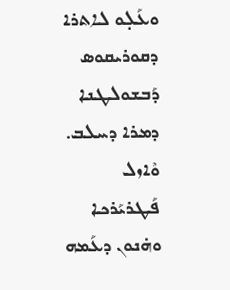ܘܥܰܠ̣ܘ ܠܐܬܪܐ ܕܩܘܪܝܩܘܣ ܕܰܒܫܘܠܛܢܐ ܕܡܪܐ ܕܚܠܒ. ܘܶܐܙܠ ܦܰܛܪܝܰܪܟܐ ܘܗ̇ܢܘܢ ܕܥܰܡܗ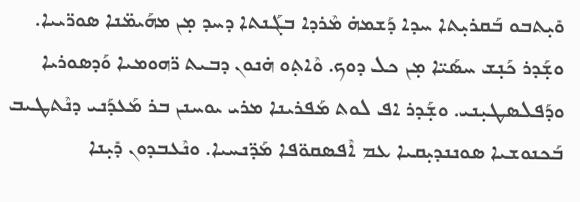ܘܺܝ̣ܬܒܘ ܒܰܩܪܝ̣ܬܐ ܚܕܐ ܕܰܫܡܗ̇ ܡܶܪܕܐ ܒܓܰܢܬܐ ܕܚܕ ܡ̣ܢ ܡܗܰܝܡ̈ܢܐ ܣܘܪ̈ܝܝܐ. ܘܫ̣ܰܕܪ ܟܰܢ̣ܫ ܚܣܰܝ̈ܐ ܡ̣ܢ ܟܠ ܕܘܟ. ܘܶܐܬ̣ܘ ܗ̇ܢܘܢ ܕܒܝܬ ܪ̈ܗܘܡܝܐ ܘܰܕܣܘܪܝܐ ܘܕܰܦܠܣܛܝ̣ܢܝ. ܘܫ̣ܰܕܪ ܐܦ ܠܘܬ ܡܰܦܪܝܢܐ ܡܪܝ ܝܘܚܢܢ ܒܪ ܡܰܥܕܰܢܝ ܕܢܶܬܛܝܒ ܒܰܟܢܘܫܝܐ ܣܘܢܢܕܝ̣ܩܝܐ ܥܡ ܐܶܦܣܩܘ̈ܦܐ ܡܰܕ̈ܢܚܝܐ. ܘܢܶܥܒܕܘܢ ܕܺܝ̣ܢܐ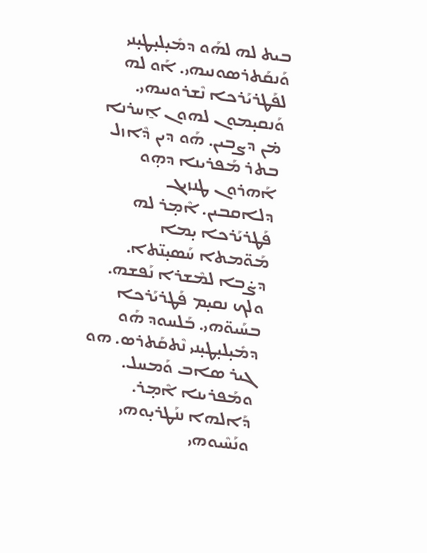ܒܝܬ ܠܗ ܠܗܰܘ ܕܡܺܝ̣ܠܝ̣ܛܝ̣ܢܝ ܘܰܢܩܰܬܪܣܘܢܝܗܝ. ܐܰܘ ܠܗ ܠܦܰܛܪܝܰܪܟܐ ܢܶܫܪܘܢܝܗܝ. ܘܰܢܩܝ̣ܡܘܢ ܠܗܘܢ ܐ̱ܚܪܢܐ ܡ̇ܢ ܕܨܒܝܢ. ܗܰܘ ܕܝܢ ܕܶܐܙܠ ܒܬܪ ܡܰܦܪܝܢܐ ܕܗ̣ܘ ܐܰܗܪܘܢ ܛܢܙܝܓ ܕܠܐܩܒܝܢ. ܐܶܡ̣ܪ ܠܗ ܦܰܛܪܝܰܪܟܐ ܝ̣ܡܐ ܡܰܘ̈ܡܬܐ ܚܰܣܝ̣ܢ̈ܬܐ. ܕܨ̇ܒܐ ܠܡܶܫܪܐ ܢܰܦܫܗ. ܘܠܟ ܢܩܝ̣ܡ ܦܰܛܪܝܰܪܟܐ ܒܚܰܝܘ̈ܗܝ. ܒܰܠܚܘܕ ܗܰܘ ܕܡܺܝ̣ܠܝ̣ܛܝ̣ܢܝ ܢܶܬܩܰܬܪܣ. ܗܘ ܓܝܪ ܣܐܒ ܘܰܡܚܠ. ܘܡܰܦܪܝܢܐ ܐܶܡ̣ܪ. ܕܰܐܠܗܐ ܢܢܰܛܪܝ̣ܘܗܝ ܘܢܰܚܶܝܘܗܝ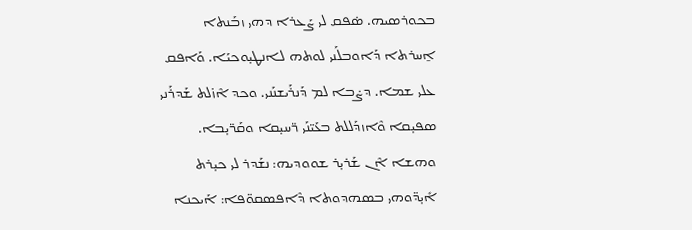ܒܟܘܪܣܝܗ. ܣ̇ܦܩ ܠܝ ܨܰܥܪܐ ܕܗܝ ܙܒܰܢܬܐ ܐ̱ܚܪܬܐ ܕܰܐܘܒܠܰܢܝ ܠܘܬܗ ܠܐܢܛܝ̣ܘܟܝܰܐ. ܘܰܐܦܩ ܥܠܝ ܫܡܐ. ܕܨ̇ܒܐ ܠܡ ܕܰܢܪܰܝܫܢܰܢܝ. ܘܟܕ ܐܶܙ̇ܠܬ ܫܰܕܪܰܢܝ ܣܦܝ̣ܩܐ ܘܶܐܙܕܰܠܠܬ ܒܥܰܝ̈ܢܰܝ ܪ̈ܚܝ̣ܩܐ ܘܩܰܪ̈ܝ̣ܒܐ. ܘܗܫܐ ܐܶܢ ܫܰܪܝ̣ܪ ܫܘܘܕܝܗ: ܢܫܰܕܪ ܠܝ ܟܝ̣ܪܬ ܐܺܝ̣ܕ̈ܘܗܝ ܒܣܗܕܘܬܐ ܕܶܐܦܣܩܘ̈ܦܐ: ܐܰܝܟܢܐ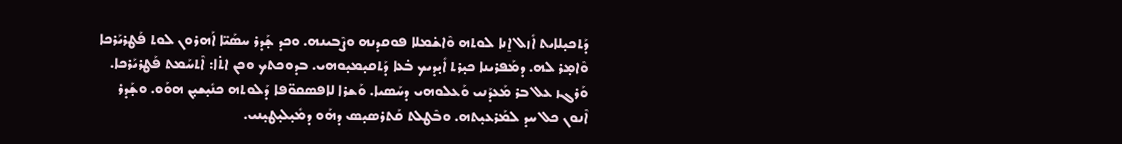ܕܰܬܟܝ̣ܠܐܝܬ ܐܺܙܠ ܐ̱ܢܐ ܠܘܬܗ ܘܶܐܫ̇ܡܠܐ ܦܘܩܕܢܗ ܘܨܶܒܝܢܗ. ܘܟܕ ܫ̣ܰܕܪ ܚܣܰܝ̈ܐ ܐܰܗܪܘܢ ܠܘܬ ܦܰܛܪܝܰܪܟܐ ܘܶܐܡ̣ܪ ܠܗ. ܕܡܰܦܪܝܢܐ ܟܝ̣ܪܬ ܐܺܝ̣ܕܝܟ ܒ̇ܥܐ ܕܰܬܩܝ̣ܡܝ̣ܘܗܝ. ܒܕܘܟܬܟ ܘܟܢ ܐܬ̇ܐ: ܐܶܬܚܰܡܬ ܦܰܛܪܝܰܪܟܐ. ܘܰܪܓܙ ܥܠ ܒܪ ܡܰܥܕܰܢܝ ܘܰܥܠܘܗܝ ܕܚܰܣܝܐ. ܘܰܫܪܐ ܠܐܦܣܩܘ̈ܦܐ ܕܰܠܘܬܗ ܟܢܺܝ̣ܫܝ̣ܢ ܗܘܰܘ. ܘܫ̣ܰܕܪ ܐܶܢܘܢ ܟܠ ܚܕ ܠܡܰܪܥܝ̣ܬܗ. ܘܒܶܛܠܬ ܩܰܬܪܣܝ̣ܣ ܕܗܰܘ ܕܡܺܝ̣ܠܝ̣ܛܝ̣ܢܝ.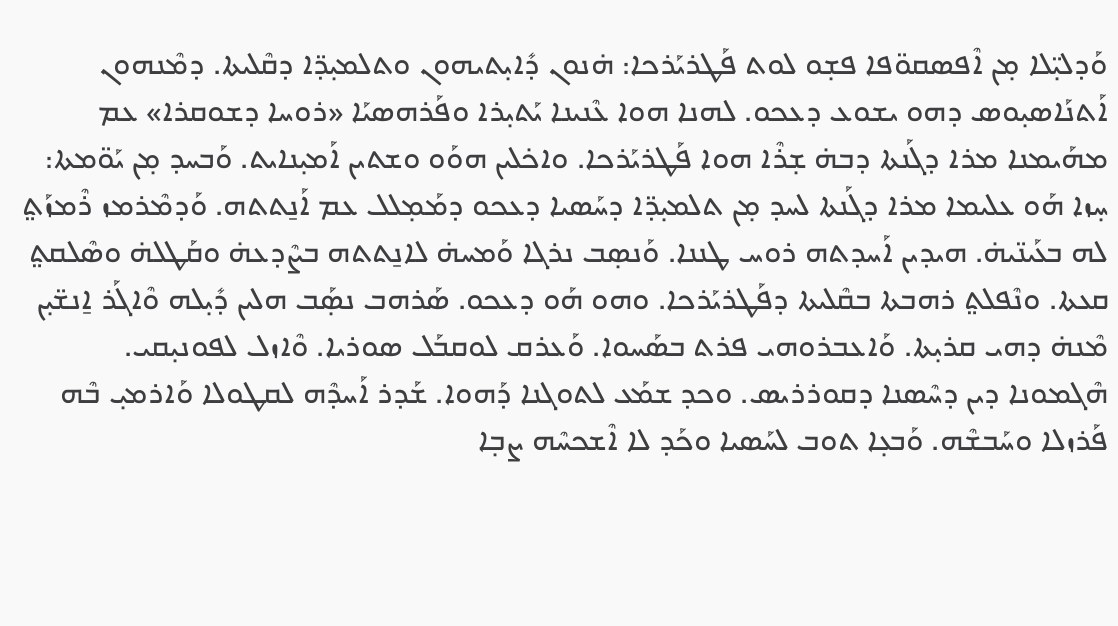ܘܰܕܠܝ̣̈ܠܐ ܡ̣ܢ ܐܶܦܣܩܘ̈ܦܐ ܦܫ̣ܘ ܠܘܬ ܦܰܛܪܝܰܪܟܐ: ܗ̇ܢܘܢ ܕܺܐܝ̣ܬܝܗܘܢ ܘܬܠܡܝ̣ܕ̈ܐ ܕܩܶܠܝܬܐ. ܕܡܶܢܗܘܢ ܐܰܬܢܰܐܣܝ̣ܘܣ ܕܗܘ ܝܫܘܥ ܕܥܟܘ. ܠܗܢܐ ܗܘܐ ܥܶܢܝܢܐ ܝܰܬܝ̣ܪܐ ܘܦܰܪܗܣܝܰܐ «ܪܘܚܐ ܕܫܘܩܪܐ» ܥܡ ܡܗܰܝܡܢܐ ܡܪܐ ܕܓܰܢܬܐ ܕܒܗ̇ ܫ̣ܪܶܐ ܗܘܐ ܦܰܛܪܝܰܪܟܐ. ܘܐܟ̇ܠܝܢ ܗܘܰܘ ܘܫܬܝܢ ܐܰܡܝ̣ܢܐܝܬ. ܘܰܒܚܕ ܡ̣ܢ ܝܰܘ̈ܡܬܐ: ܚ̣ܙܐ ܗܰܘ ܥܠܝܡܐ ܡܪܐ ܕܓܰܢܬܐ ܠܚܕ ܡ̣ܢ ܬܠܡܝ̣ܕ̈ܐ ܕܚܰܣܝܐ ܕܥܟܘ ܕܡܰܡ̣ܠܠ ܥܡ ܐܰܢ̱ܬܬܗ. ܘܰܕܡܶܪܡܙ ܪܶܡܙܰܬ݀ ܠܗ ܒܥܰܝܢ̈ܝܗ̇. ܗܝܕܝܢ ܐܰܚܕܬܗ ܪܘܚ ܛܢܢܐ. ܘܰܢܣ̣ܒ ܢܪܓܐ ܘܰܡܚܗ̇ ܠܐܢ̱ܬܬܗ ܒܨܶܕܥܗ̇ ܘܩܰܛܠܗ̇ ܘܣܶܠܩܬ݀ ܩܥܬܐ. ܘܢܶܦܠܬ݀ ܪܗܒܬܐ ܒܩܶܠܝܬܐ ܕܦܰܛܪܝܰܪܟܐ. ܘܗܘ ܗܰܘ ܕܥܟܘ. ܣܰܪܗܒ ܢܣ̣ܰܒ ܗܠܝܢ ܕܺܝ̣ܠܗ ܘܶܐܓܰܪ ܐ̱ܢܫ̈ܝ̣ܢ ܡܶܢܗ̇ ܕܗܝ ܩܪܝ̣ܬܐ. ܘܰܐܥܒܪܘܗܝ ܦܪܬ ܒܣܰܚܘܐ. ܘܰܥܪܩ ܠܘܩܒܰܠ ܣܘܪܝܐ. ܘܶܐܙܠ ܠܦܘܢܝ̣ܩܝ. ܗܶܓܡܘܢܐ ܕܝܢ ܕܚܶܣܢܐ ܕܩܘܪܪܝܣ. ܘܟܕ ܫܡܰܥ ܠܬܘܓܢܐ ܕܰܗܘܐ. ܫܰܕܪ ܐܰܚܕܶܗ ܠܩܛܘܠܐ ܘܰܐܪܡܝ̣ ܒܶܗ ܦܰܪܙܠܐ ܘܚܰܒܫܶܗ. ܘܰܒܥ̣ܐ ܬܘܒ ܠܚܰܣܝܐ ܘܟܰܕ ܠܐ ܐܶܫܟܚܶܗ ܨܒ̣ܐ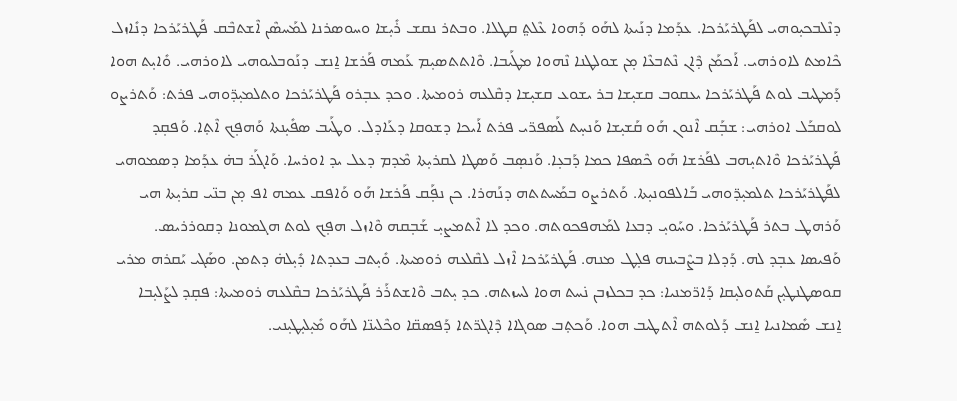ܕܢܶܠܒܟܝ̣ܘܗܝ ܠܦܰܛܪܝܰܪܟܐ. ܥܕܰܡܐ ܕܢܰܝܬܐ ܠܗܰܘ ܕܰܗܘܐ ܥܶܠܬ݀ ܩܛܠܐ. ܘܒܬܪ ܢܩܫ ܪܺܝ̣ܫܐ ܘܚܘܣܪܢܐ ܠܡܰܚܣܶܢ ܐܶܫܬܒܶܩ ܦܰܛܪܝܰܪܟܐ ܕܢܺܐܙܠ ܟܶܐܡܬ ܠܐܘܪܗܝ. ܐܰܟܡܰܢ ܕܶܐܢ ܢܶܬܒܥܶܐ ܡ̣ܢ ܫܘܠܛܢܐ ܢܶܗܘܐ ܡܛܰܝܒܐ. ܘܶܐܬܬܣܝ̣ܡ ܥܰܡܗ ܦܰܪܫܐ ܐ̱ܢܫ ܕܢܰܘܒܠܝܘܗܝ ܠܐܘܪܗܝ. ܘܺܐܝ̣ܬ ܗܘܐ ܕܰܡܛܝܒ ܠܘܬ ܦܰܛܪܝܰܪܟܐ ܝܥܩܘܒ ܩܫܝ̣ܫܐ ܒܪ ܝܫܘܥ ܩܫܝ̣ܫܐ ܕܩܶܠܥܗ ܪܘܡܝܬܐ. ܘܟܕ ܥܒ̣ܪܘ ܦܰܛܪܝܰܪܟܐ ܘܬܠܡܝ̣ܕ̈ܘܗܝ ܦܪܬ: ܘܰܬܪܨܘ ܠܘܩܒܰܠ ܐܘܪܗܝ: ܫܒ̣ܰܩ ܐܶܢܘܢ ܗܰܘ ܩܰܫܝ̣ܫܐ ܘܰܢܚ̣ܬ ܠܰܣܦܪ̈ܝ ܦܪܬ ܐܰܝܟܐ ܕܫܘܩܐ ܕܥܰܐܕܠ. ܘܛܰܝܒ ܣܦܺܝ̣ܢܬܐ ܘܰܗܦ̣ܟ ܐܶܬ̣ܐ. ܘܰܦܩ̣ܕ ܦܰܛܪܝܰܪܟܐ ܘܶܐܬܝ̣ܗܒ ܠܦܰܪܫܐ ܗܰܘ ܟܶܣܦܐ ܟܡܐ ܕܰܒܥ̣ܐ. ܘܰܢܣ̣ܒ ܘܰܣܛܐ ܠܩܪܝ̣ܬܐ ܡܶܕܡ ܕܥܠ ܝܕ ܐܘܪܚܐ. ܘܰܐܓܰܪ ܒܗ̇ ܥܕܰܡܐ ܕܣܡܘܗܝ ܠܦܰܛܪܝܰܪܟܐ ܬܠܡܝ̣ܕ̈ܘܗܝ ܒܰܐܠܦܘܢܝ̣ܬܐ. ܘܰܬܪܨܘ ܒܡܰܚܬܬܗ ܕܢܰܗܪܐ. ܟܢ ܢܦ̣ܰܩ ܦܰܪܫܐ ܗܰܘ ܘܰܐܦܩ ܥܡܗ ܐܦ ܡ̣ܢ ܒܢ̈ܝ ܩܪܝ̣ܬܐ ܗܝ ܘܰܪܗܛ ܒܬܪ ܦܰܛܪܝܰܪܟܐ. ܘܚܰܘܝ̣ ܕܒܥܐ ܠܡܰܗܦܟܘܬܗ. ܘܟܕ ܠܐ ܐܶܬܡܨܝ̣ ܫܰܒ̣ܩܗ ܘܶܐܙܠ ܗܦ̣ܟ ܠܘܬ ܗܓܡܘܢܐ ܕܩܘܪܪܝܣ. ܘܰܦܝܣܐ ܥܒ̣ܕ ܠܗ. ܕܰܕܠܐ ܒܨܶܒܝܢܗ ܦܠ̣ܛ ܡܢܗ. ܦܰܛܪܝܰܪܟܐ ܐܶܙܠ ܠܩܶܠܥܗ ܪܘܡܝܬܐ. ܘܺܝ̣ܬܒ ܒܥܕܬܐ ܕܺܝ̣ܠܗ̇ ܕܬܡܢ. ܘܣܰܓܝ ܝܰܩܪܗ ܡܪܝ ܩܘܣܛܢܛܝ̣ܢ ܩܰܬܘܠܝ̣ܩܐ ܕܰܐܪ̈ܡܢܝܐ: ܟܕ ܒܟܠܙܒܢ ܢ̇ܚܬ ܗܘܐ ܠܚܙܬܗ. ܟܕ ܝ̣ܬܒ ܘܶܐܫܬܪܰܪ ܦܰܛܪܝܰܪܟܐ ܒܩܶܠܥܗ ܪܘܡܝܬܐ: ܦܩ̣ܕ ܠܨܰܠܝ̣ܒܐ ܐ̱ܢܫ ܣܺܡܐܢܝܐ ܐ̱ܢܫ ܕܰܠܘܬܗ ܐܶܬܛܝܒ ܗܘܐ. ܘܰܟܬ̣ܒ ܣܘܓܐܐ ܕܶܐܓܪ̈ܬܐ ܕܰܦܣܩ̈ܐ ܘܟܶܠܝܢ̈ܐ ܠܗܰܘ ܡܺܝ̣ܠܝ̣ܛܝ̣ܢܝ.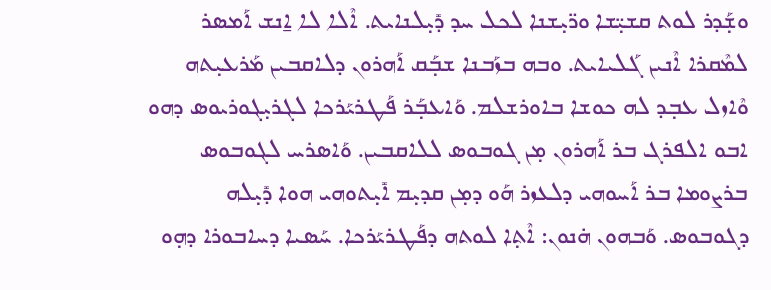ܘܫ̣ܰܕܪ ܠܘܬ ܩܫܝ̣̈ܫܐ ܘܪ̈ܝ̣ܫܢܐ ܠܟܠ ܚܕ ܕܺܝ̣ܠܢܐܝܬ. ܐܶܠܐ ܠܐ ܐ̱ܢܫ ܐܰܡܣܪ ܠܡܶܩܪܐ ܐܶܢܝܢ ܓܰܠܝܐܝܬ. ܘܒܗ ܒܙܰܒܢܐ ܫܒ̣ܰܩ ܐܰܗܪܘܢ ܕܠܐܩܒܝܢ ܡܰܪܥܝ̣ܬܗ ܘܶܐܙܠ ܥܒ̣ܕ ܠܗ ܟܘܫܐ ܒܐܘܪܫܠܡ. ܘܰܐܥܒ̣ܰܪ ܦܰܛܪܝܰܪܟܐ ܠܓܪܝ̣ܓܘܪܝܘܣ ܕܗܘ ܐܒܘ ܐܠܦܪܓ ܒܪ ܐܰܗܪܘܢ ܡ̣ܢ ܓܘܒܘܣ ܠܠܐܩܒܝܢ. ܘܰܐܣܪܚ ܠܓܘܒܘܣ ܒܪܨܘܡܐ ܒܪ ܐܰܚܘܗܝ ܕܠܥܙܪ ܗܰܘ ܕܡ̣ܢ ܩܕܝ̣ܡ ܐܺܝ̣ܬܘܗܝ ܗܘܐ ܕܺܝ̣ܠܗ ܕܓܘܒܘܣ. ܘܰܒܗܘܢ ܗ̇ܢܘܢ: ܐܶܬ̣ܐ ܠܘܬܗ ܕܦܰܛܪܝܰܪܟܐ. ܚܰܣܝܐ ܕܚܐܒܘܪܐ ܕܗ̣ܘ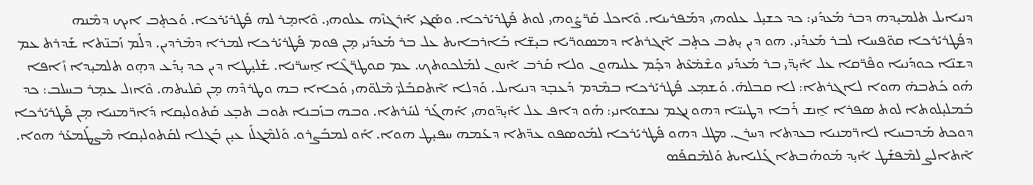ܕܢܝܐܝܠ ܬܠܡܝ̣ܕܗ ܕܒܪ ܡܰܥܕܰܢܝ: ܟܕ ܟܫܝ̣ܠ ܥܠܘܗܝ ܕܡܰܦܪܝܢܐ. ܘܶܐܟܠ ܩܰܪ̈ܨܰܘܗܝ ܠܘܬ ܦܰܛܪܝܰܪܟܐ. ܘܣܰܓܝ ܐܰܪܓܙܶܗ ܥܠܘܗܝ. ܘܶܐܡ̣ܪ ܠܗ ܦܰܛܪܝܰܪܟܐ. ܘܰܟܬ̣ܒ ܐܝܟ ܕܡܶܢܗ ܕܦܰܛܪܝܰܪܟܐ ܩܘ̈ܦܚܐ ܠܒܪ ܡܰܥܕܰܢܝ. ܗܘ ܕܝܢ ܝ̣ܬܒ ܟܬ̣ܒ ܐܶܓܪܬܐ ܕܡܣܘܪ̈ܝܐ ܒܝ̣ܫ̈ܐ ܒܰܐܪܒܐܝܬ ܥܠ ܒܪ ܡܰܥܕܰܢܝ ܡ̣ܢ ܦܘܡ ܦܰܛܪܝܰܪܟܐ ܠܡܪܐ ܕܡܶܪܕܝܢ. ܕܠܰܡ ܙܰܒܢ̈ܬܐ ܫܰܕܪܬ ܥܡ ܕܫܢ̈ܐ ܟܘܕܰܢܝܐ ܘܦܶܪ̈ܩܐ ܥܠ ܐܺܝ̣ܕ̈ܝ ܒܪ ܡܰܥܕܰܢܝ ܘܫܶܡ̇ܥܶܬ ܕܟ̣ܰܡ ܥܠܝܗܘܢ ܘܠܐ ܩܰܪܒ ܐܶܢܘܢ ܠܡܰܠܟܘܬܟ. ܥܡ ܩܘܛܪ̈ܓܶܐ ܐ̱ܚܪ̈ܢܐ. ܫܰܠܝ̣ܛܐ ܕܝܢ ܟܕ ܝ̣ܕܰܥ ܕܗ̣ܘ ܬܠܡܝ̣ܕܐ ܙܺܐܦܐ ܗܰܘ ܟܰܬܒܗ̇ ܗܘܐ ܠܐܓܪܬܐ: ܠܐ ܩܒܠܗ̇. ܘܰܫܡ̣ܥ ܦܰܛܪܝܰܪܟܐ ܒܡܶܕܡ ܕܰܥܒ̣ܕ ܕܢܝܐܝܠ. ܘܰܕܠܐ ܐܶܬܩܒܰܠܝ̈ ܡܶܠܘ̈ܗܝ ܘܰܟܐܐ ܒܗ ܘܛܪܕܶܗ ܡ̣ܢ ܩܶܠܝܬܗ. ܘܶܐܙܠ ܥܡ̣ܪ ܒܚܠܒ: ܟܕ ܒܰܡܠܝ̣ܠܘܬܐ ܠܘܬ ܣܦܪܐ ܐ̱ܢܫ ܪܰܒܐ ܕܛܝܝ̈ܐ ܕܗܘ ܢܓܡ ܢܟܫܘܐܢܝ: ܗܰܘ ܕܐܦ ܥܠ ܐܺܝ̣ܕ̈ܘܗܝ ܐܰܗܓܰܪ ܠܚܰܪܬܐ. ܘܒܗ ܒܙܰܒܢܐ ܬܘܒ ܬܒ̣ܥ ܩܰܬܘܠܝ̣ܩܐ ܕܰܐܪ̈ܡܢܝܐ ܡ̣ܢ ܦܰܛܪܝܰܪܟܐ ܕܘܟܬ ܡܰܕܒܚܐ ܠܐܪ̈ܡܢܝܐ ܒܥܕܬܐ ܕܚܪܢ. ܡܛܠ ܕܗܘ ܦܰܛܪܝܰܪܟܐ ܠܡܰܘܣܦܘ ܥܕ̈ܬܐ ܕܥܰܡܗ ܚܦܝ̣ܛ ܗܘܐ. ܐܰܘ ܠܡܒܰܨܪܘ. ܘܰܠܡܶܓܠܰܙ ܥܝ̣ܢ ܒܰܓܠܐ ܠܩܰܬܘܠܝ̣ܩܐ ܡܶܨܛܰܡܥܰܪ ܗܘܐ. ܐܶܬܐܠܨ ܠܡܶܦܫܰܛ ܐܺܝ̣ܕ ܡܰܘܗܰܒܬܐ ܓܰܠܝܐܝܬ ܘܰܠܡܶܩܦܰܣ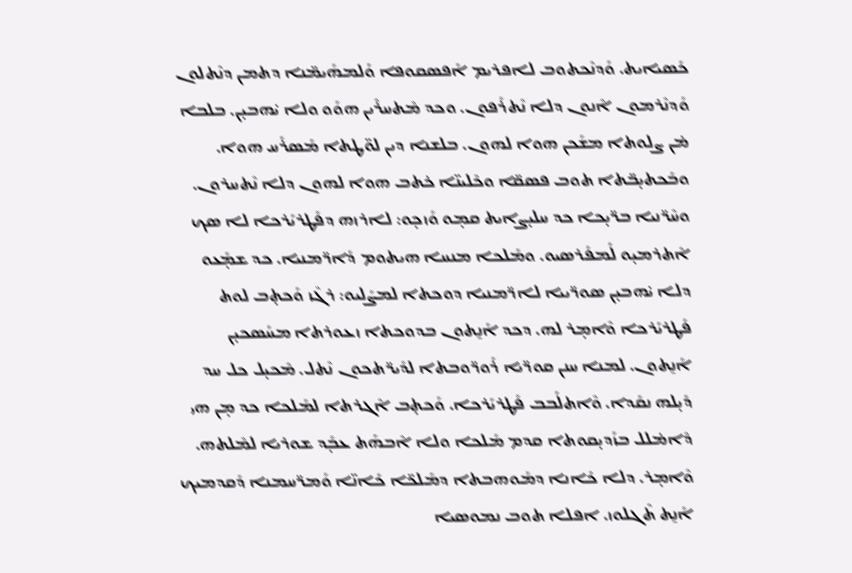ܟܰܣܝܐܝܬ. ܘܰܕܢܶܟܬܘܒ ܠܐܦܪܝܡ ܐܰܦܣܩܘܦܐ ܘܰܠܡܗܰܝܡ̈ܢܐ ܕܬܡܢ ܕܢܶܬܠܘܢ ܘܰܕܢܶܪܡܘܢ ܐܶܢܘܢ ܕܠܐ ܢܶܬܪܰܦܘܢ. ܘܟܕ ܡܶܬܚܪܶܝܢ ܗܘܰܘ ܘܠܐ ܝ̇ܗܒܝ̣ܢ. ܒܠܒܐ ܡ̇ܢ ܨܠܘܬܐ ܡܫܰܟܢ ܗܘܐ ܠܗܘܢ. ܒܠܫܢܐ ܕܝܢ ܠܘ̈ܛܬܐ ܡܰܣܪܰܚ ܗܘܐ. ܘܒܰܟܬܝ̣ܒ̈ܬܐ ܬܘܒ ܦܣܩ̈ܐ ܘܟܶܠܝܢ̈ܐ ܟ̇ܬܒ ܗܘܐ ܠܗܘܢ ܕܠܐ ܢܶܬܚܪܘܢ. ܘܚܶܪ̈ܢܝܐ ܒܪ̈ܝ̣ܟܐ ܟܕ ܚܠܝ̣ܨܐܝܬ ܩܡ̣ܘ ܘܰܙܟ̣ܘ: ܠܐܪܙܗ ܕܦܰܛܪܝܰܪܟܐ ܠܐ ܣܟ ܐܶܬܪܡܝ̣ܘ ܠܰܡܦܰܪܣܝܘ. ܘܡܰܠܟܐ ܡܢܚܐ ܗܝܬܘܡ ܕܰܐܪ̈ܡܢܝܐ. ܟܕ ܫܡ̣ܰܥܘ ܕܠܐ ܝ̇ܗܒܝ̣ܢ ܣܘܪ̈ܝܝܐ ܠܐܪ̈ܡܢܝܐ ܕܘܟܬܐ ܠܡܨܰܠܝܘ: ܪܓܶܙ ܘܰܟܬ̣ܒ ܠܘܬ ܦܰܛܪܝܰܪܟܐ ܘܶܐܡ̣ܪ ܠܗ. ܕܟܕ ܐܰܢ̱ܬܘܢ ܒܕܘܟܬܐ ܙܥܘܪܬܐ ܡܚܰܣܟܝ̣ܢ ܐܰܢ̱ܬܘܢ. ܠܡܢܐ ܚܢܢ ܩܘܪ̈ܝܐ ܪܰܘܪ̈ܘܒܬܐ ܠܕܰܝܪ̈ܬܟܘܢ ܢܶܬܠ. ܡܶܟܝ̣ܠ ܟܠ ܚܕ ܕܺܝ̣ܠܗ ܢܩܰܕܐ. ܘܶܐܬܠܰܒܒ ܦܰܛܪܝܰܪܟܐ. ܘܰܟܬ̣ܒ ܐܶܓܪܬܐ ܠܡܰܠܟܐ ܟܕ ܡ̣ܢ ܗܝ ܕܶܐܡ̇ܠܠ ܒܙܰܕܝ̣ܩܘܬܐ ܩܕܡ ܡܰܠܟܐ ܘܠܐ ܐܶܒܗܰܬ ܥܒ̣ܰܕ ܫܘܪܝܐ ܠܡܶܠܬܗ. ܘܶܐܡ̣ܪ. ܕܠܐ ܟܺܐܢܐ ܕܡܰܘܗܒܬܐ ܕܡܰܠܟ̈ܐ ܟܺܐܢ̈ܐ ܘܰܡܪ̈ܚܡܢܐ ܕܰܩܕܡܝܟ ܐܰܢ̱ܬ ܬܶܓܠܘܙ. ܐܦܠܐ ܬܘܒ ܢܡܘܣܝܐ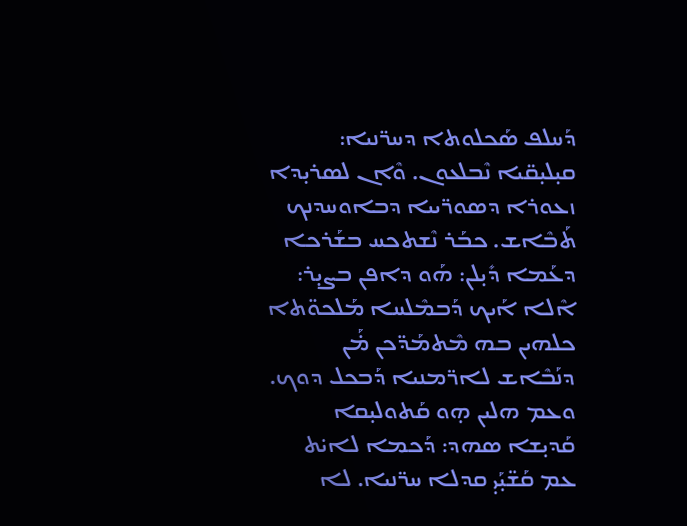ܕܰܚܠܦ ܣܰܟܠܘܬܐ ܕܚܪ̈ܢܝܐ: ܩܝ̣ܠܝ̣ܩ̈ܝܐ ܢܶܒܠܥܘܢ. ܘܶܐܢ ܠܣܪܝ̣ܕܐ ܙܥܘܪܐ ܕܣܘܪ̈ܝܝܐ ܕܒܐܘܚܕܢܟ ܬܰܒܶܐܫ. ܟܒܰܪ ܢܶܫܬܟܚ ܒܫܰܪܟܐ ܕܥܰܡܐ ܕܺܝ̣ܠܢ: ܗܰܘ ܕܐܦܢ ܒܨܝ̣ܪ: ܐܶܠܐ ܐܰܝܟ ܕܰܒܡܶܠܚܐ ܡܰܠܟܘ̈ܬܐ ܟܠܗܝܢ ܒܗ ܡܶܬܡܰܕ̈ܟܢ ܡ̇ܰܢ ܕܢܰܒܶܐܫ ܠܐܪ̈ܡܢܝܐ ܕܰܒܟܠ ܕܘܟ. ܘܥܡ ܗܠܝܢ ܗ̣ܘ ܩܰܬܘܠܝ̣ܩܐ ܩܰܕܝ̣ܫܐ ܣܗܕ: ܕܰܟܡܐ ܠܐܝ̇ܬ ܥܡ ܩܰܫ̈ܝ̣ܰܝ̣ ܩܕܠܐ ܚܪ̈ܢܝܐ. ܠܐ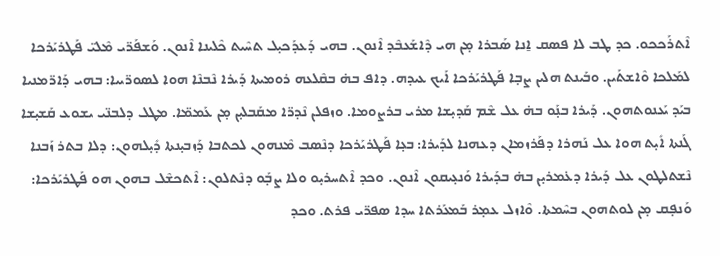ܐܶܬܪܰܟܟܘ. ܟܕ ܛܒ ܠܐ ܦܣܩ ܐ̱ܢܐ ܣܰܒܪܐ ܡ̣ܢ ܗܝ ܕܶܐܫܰܥܒܶܕ ܐܶܢܘܢ. ܒܗܝ ܕܰܥܕܰܟܝ̣ܠ ܬܚܶܝܬ ܟܶܠܝܢܐ ܐܶܢܘܢ. ܘܰܫܦܰܪ̈ܝ ܡܶܠܝ̈ ܦܰܛܪܝܰܪܟܐ ܠܡܰܠܟܐ ܘܶܐܫܬܰܝܢ. ܘܒܰܝܢܬ ܗܠܝܢ ܨܒ̣ܐ ܦܰܛܪܝܰܪܟܐ ܐܰܝܟ ܥܝܕܗ. ܕܐܦ ܒܗ̇ ܒܩܶܠܥܗ ܪܘܡܝܬܐ ܕܰܝܪܐ ܢܶܒܢܶܐ ܗܘܐ ܠܣܘܪ̈ܝܝܐ: ܒܗܝ ܕܰܐܪ̈ܡܢܝܐ ܒܝܰܕ ܝܰܥܢܘܬܗܘܢ. ܕܰܝܪܐ ܒܢ̣ܰܘ ܒܗ̇ ܥܠ ܫܶܡ ܩܰܕܝ̣ܫܐ ܡܪܝ ܒܪܨܘܡܐ. ܘܙܦܠܢ ܢܶܕܪ̈ܐ ܡܩܰܒܠܝ̣ܢ ܡ̣ܢ ܥܰܡܡ̈ܐ. ܡܛܠ ܕܠܒܢ̈ܝ ܝܫܘܥ ܩܰܫܝ̣ܫܐ ܓܰܢܬܐ ܐܺܝ̣ܬ ܗܘܐ ܥܠ ܢܰܗܪܐ ܕܦܰܪܙܡܐܢ ܕܥܗܢܐ ܠܕܰܝܪܐ: ܒܥ̣ܐ ܦܰܛܪܝܰܪܟܐ ܕܢܶܣܒ ܡܶܢܗܘܢ ܠܟܬܒܐ ܕܰܙܒܝ̣ܢܬܐ ܕܺܝ̣ܠܗܘܢ: ܕܠܐ ܒܬܪ ܙܰܒܢܐ ܢܶܫܬܠܛܘܢ ܥܠ ܕܰܝܪܐ ܕܥ̇ܡܪܝ̣ܢ ܒܗ̇ ܒܕܰܝܪܐ ܘܰܢܥ̣ܝܩܘܢ ܐܶܢܘܢ. ܘܟܕ ܐܶܬܚܪܝ̣ܘ ܘܠܐ ܨܒ̣ܰܘ ܕܢܶܬܠܘܢ: ܐܶܬܟܫܶܠ ܒܗܘܢ ܗܘ ܦܰܛܪܝܰܪܟܐ: ܘܰܢܦ̣ܩ ܡ̣ܢ ܠܘܬܗܘܢ ܒܚܶܡܬܐ. ܘܶܐܙܠ ܥܡ̣ܪ ܒܰܡܥܰܪܬܐ ܚܕܐ ܣܦܪ̈ܝ ܦܪܬ. ܘܟܕ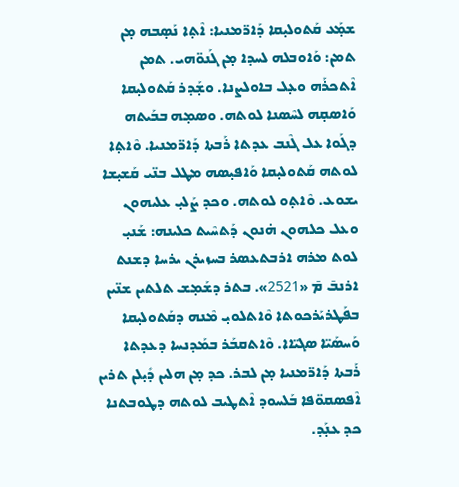ܫܡ̣ܰܥ ܩܰܬܘܠܝ̣ܩܐ ܕܰܐܪ̈ܡܢܝܐ: ܐܶܬ̣ܐ ܢܰܣ̣ܒܗ ܡ̣ܢ ܬܡܢ: ܘܰܐܘܒܠܗ ܠܚܕܐ ܡ̣ܢ ܓܰܢܘ̈ܗܝ. ܬܡܢ ܐܶܬܟܪܰܗ ܘܥ̣ܠ ܒܐܘܠܨܢܐ. ܘܫ̣ܰܕܪ ܩܰܬܘܠܝ̣ܩܐ ܘܰܐܣܩ̣ܗ ܠܚܶܣܢܐ ܠܘܬܗ. ܘܣܡ̣ܗ ܒܒܰܝܬܗ ܕܓܰܘܐ ܥܠ ܓܶܢܒ ܥܕܬܐ ܪܰܒܬܐ ܕܰܐܪ̈ܡܢܝܐ. ܘܶܐܬ̣ܐ ܠܘܬܗ ܩܰܬܘܠܝ̣ܩܐ ܘܰܐܦܝ̣ܣܗ ܡܛܠ ܒܢ̈ܝ ܩܰܫܝ̣ܫܐ ܝܫܘܥ. ܘܶܐܬ̣ܘ ܠܘܬܗ. ܘܟܕ ܨܰܠܝ̣ ܥܠܝܗܘܢ ܘܥܠ ܟܠܗܘܢ ܗ̇ܢܘܢ ܕܰܬܚܶܝܬ ܟܠܝܢܗ: ܫܰܢܝ̣ ܠܘܬ ܡܪܗ ܐܪܒܬܥܣܪ ܒܚܙܝܪܢ ܝܪܚܐ ܕܫܢܬ ܐܪܢܒ̄ ܡ̄ «2521». ܒܬܪ ܕܫܰܡ̣ܫ ܬܠܬܝܢ ܫܢ̈ܝܢ ܒܦܰܛܪܝܰܪܟܘܬܐ ܘܶܐܬܠܘܝ̣ ܡܶܢܗ ܕܩܰܬܘܠܝ̣ܩܐ ܘܰܚܣܰܝ̈ܐ ܣܓܝ̈ܐܐ. ܘܶܐܬܩܒܰܪ ܒܡܰܕܢܚܐ ܕܥܕܬܐ ܪܰܒܬܐ ܕܰܐܪ̈ܡܢܝܐ ܡ̣ܢ ܠܒܪ. ܟܕ ܡ̣ܢ ܗܠܝܢ ܕܺܝ̣ܠܢ ܬܪܝܢ ܐܶܦܣܩܘ̈ܦܐ ܒܰܠܚܘܕ ܐܶܬܛܝܒ ܠܘܬܗ ܕܛܘܒܬܢܐ ܟܕ ܥܢ̣ܰܕ.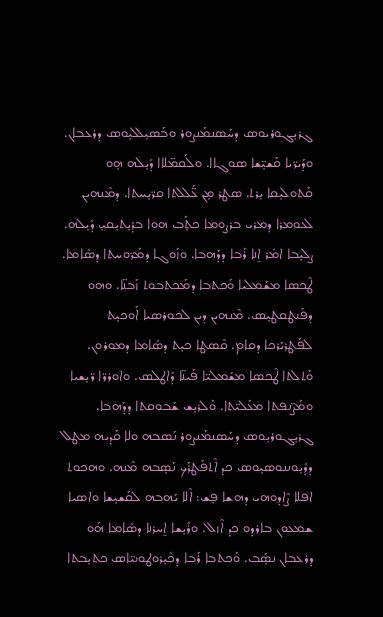ܓܪܝ̣ܓܘܪܝܘܣ ܕܚܰܣܢܡܰܢܨܘܪ ܘܒܰܣܝ̣ܠܠܝ̣ܘܣ ܕܪܥܒܐܢ. ܘܕܰܝܪ̈ܝܐ ܩܰܫܝ̣̈ܫܐ ܣܘܓܐܐ. ܘܠܰܩܡ̈ܠܐܐ ܕܺܝ̣ܠܗ ܗ̣ܘ ܩܰܬܘܠܝ̣ܩܐ ܝ̣ܪܬ. ܣܛܪ ܡ̣ܢ ܥ̈ܰܠܠܬܐ ܩܪ̈ܝ̣ܚܬܐ. ܕܡܶܢܗܝܢ ܠܥܘܡܪܐ ܕܡܪܝ ܒܪܨܘܡܐ ܟܬ̣ܰܒ ܗܘܐ ܒܕܺܝ̣ܬܝ̣ܩܝ̣ ܕܺܝ̣ܠܗ. ܨܠܝ̣ܒܐ ܐܡ̇ܪ ܐ̱ܢܐ ܪܰܒܐ ܕܕܰܗܒܐ. ܘܙܰܘܓܐ ܕܡܰܪ̈ܘܚܬܐ ܕܣܺܐܡܐ. ܛܶܟܣܐ ܡܫܰܡܠܝܐ ܘܰܟܬܒܐ ܕܡܰܟܬܒܘܬ ܙܰܒܢ̈ܐ. ܘܗܘ ܕܦܰܢܛܩܛܝ̣ܣ. ܡܶܢܗܝܢ ܕܝܢ ܠܟܘܪܣܝܐ ܐܰܘܟܝ̣ܬ ܠܦܰܛܪܝܰܪܟܐ ܕܩܐܡ. ܩܶܣܛܐ ܟܝ̣ܬ ܕܣܺܐܡܐ ܕܡܘܪܘܢ. ܘܰܬܠܬܐ ܛܶܟܣܐ ܡܫܰܡܠܝ̈ܐ ܦܰܝܢ̈ܐ ܕܰܐܛܠܣ. ܘܐܘܪܪ̈ܐ ܪ̈ܝ̣ܫܝܐ ܘܡܰܨ̈ܢܦܬܐ ܡܥܰܠܝ̈ܬܐ. ܘܰܠܪܝ̣ܫ ܫܰܒܘܩܬܐ ܕܕܰܗܒܐ. ܓܪܝ̣ܓܘܪܝ̣ܘܣ ܕܚܰܣܢܡܰܢܨܘܪ ܢܰܣܒܗ ܘܠܐ ܩܰܕܝܗ ܡܛܠ ܕܕܺܝ̣ܘܢܢܘܣܝ̣ܘܣ ܟܕ ܐܶܬܦܰܛܪܰܟ ܢܰܣ̣ܒܗ ܡܶܢܗ. ܘܗܟܘܬ ܐܦܠܐ ܨܶܐܕܘܗܝ ܕܗܫܐ ܦ̣ܫ: ܐܶܠܐ ܝܰܗܒܗ ܠܩܰܫܝ̣ܫܐ ܘܐܣܝܐ ܫܡܥܘܢ ܒܐܪܕܘ ܟܕ ܐܶܙܠ. ܘܪܺܝ̣ܫܐ ܐ̱ܚܪܢܐ ܕܣܺܐܡܐ ܗܰܘ ܕܪܥܒܐܢ ܢܣ̣ܰܒ. ܘܰܟܬܒܐ ܪܰܒܐ ܕܟܺܝ̣ܪܘܛܘܢܝ̈ܐܣ ܟܬܝ̣ܒܬܐ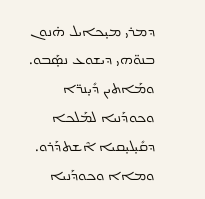ܕܡܪܝ ܡܝ̣ܟܐܝܠ ܗ̇ܢܘܢ ܒܢܘ̈ܗܝ ܕܝܫܘܥ ܢܣ̣ܰܒܘ. ܘܡܰܐܬܝܢ ܕܺܝ̣ܢܪ̈ܐ ܘܟܘܕܰܢܝܐ ܠܡܰܠܟܐ ܕܩܺܝ̣ܠܝ̣ܩܝܐ ܐܶܫܬܕܰܪܘ. ܘܡܐܐ ܘܟܘܕܰܢܝܐ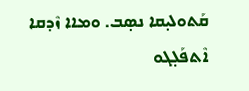ܩܰܬܘܠܝ̣ܩܐ ܢܣ̣ܒ. ܘܡܐܐ ܙܶܕܩܐ ܐܶܬܦܰܠ̣ܓܘ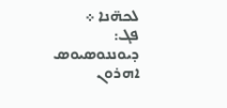ܠܟܗ̈ܢܐ ܀
ܦܓ: ܕܝܘܢܢܘܣܝܘܣ ܐܗܪܘܢ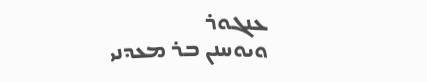ܥܢܓܘܪ
ܘܝܘܚܢܢ ܒܪ ܡܥܕܢܝ